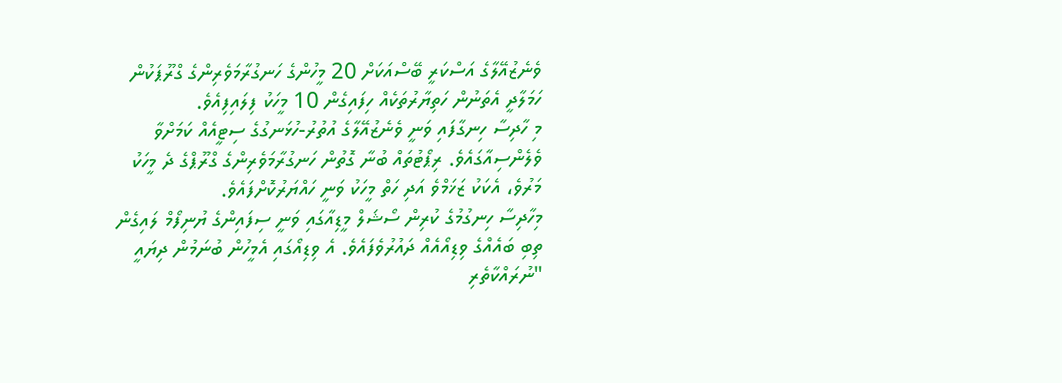ވެނެޒުއޭލާގެ އަސްކަރީ ބޭސްއަކަށް 20 މީހުންގެ ހަނގުރާމަވެރިންގެ ގްރޫޕަކުން ހަމަލާދީ އެތަނުން ހަތިޔާރުތަކެއް ހިފައިގެން 10 މީހަކު ފިލައިފިއެވެ.
މި ހާދިސާ ހިނގާފައި ވަނީ ވެނެޒުއޭލާގެ އުތުރު-ހުޅަނގުގެ ސިޓީއެއް ކަމަށްވާ ވެލެންސިއާގައެވެ. ރިޕޯޓުތައް ބުނާ ގޮތުން ހަނގުރާމަވެރިންގެ ގްރޫޕްގެ ދެ މީހަކު މަރުވެ، އެކަކު ޒަޚަމްވެ އަދި ހަތް މީހަކު ވަނީ ހައްޔަރުކޮށްފައެވެ.
މިހާދިސާ ހިނގުމުގެ ކުރިން ސޯޝަލް މީޑިއާގައި ވަނީ ސިފައިންގެ ޔުނިފޯމް ލައިގެން ތިބި ބައެއްގެ ވިޑިއޯއެއް ދައުރުވެފައެވެ. އެ ވިޑިއޯގައި އެމީހުން ބުނަމުން ދިޔައީ "ނުރައްކާތެރި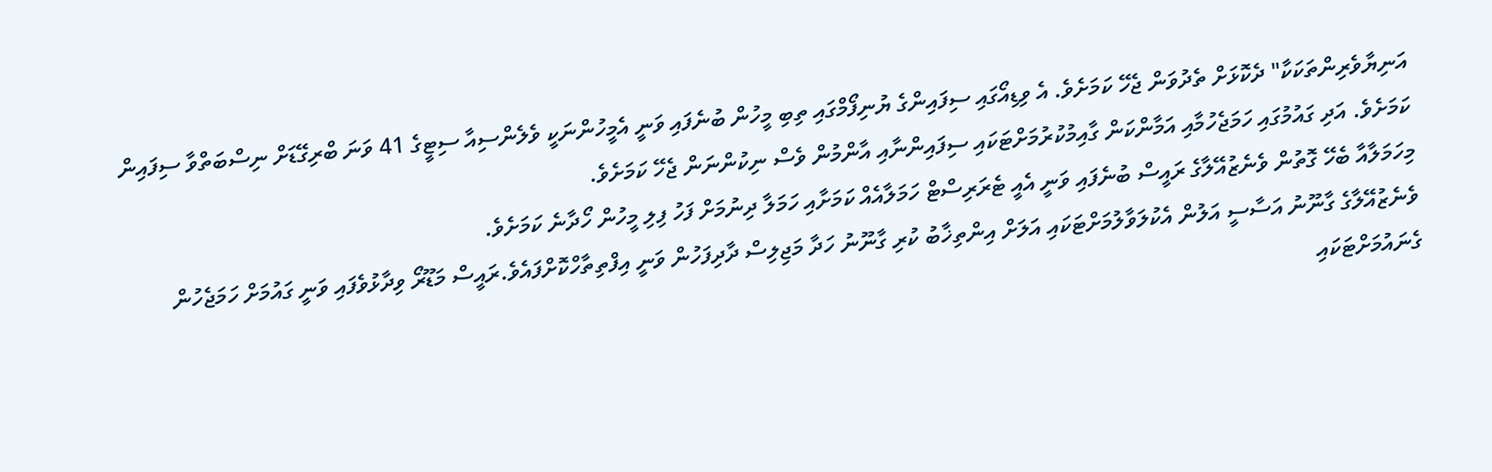އަނިޔާވެރިންތަކަކާ" ދެކޮޅަށް ތެދުވަން ޖެހޭ ކަމަށެވެ. އެ ވިޑިއޯގައި ސިފައިންގެ ޔުނިފޯމްގައި ތިބި މީހުން ބުނެފައި ވަނީ އެމީހުންނަކީ ވެލެންސިއާ ސިޓީގެ 41 ވަނަ ބްރިގޭޑަށް ނިސްބަތްވާ ސިފައިން ކަމަށެވެ. އަދި ގައުމުގައި ހަމަޖެހުމާއި އަމާންކަން ގާއިމުކުރުމަށްޓަކައި ސިފައިންނާއި އާންމުން ވެސް ނިކުންނަން ޖެހޭ ކަމަށެވެ.
މިހަމަލާއާ ބެހޭ ގޮތުން ވެނެޒުއޭލާގެ ރައީސް ބުނެފައި ވަނީ އެއީ ޓެރަރިސްޓް ހަމަލާއެއް ކަމަށާއި ހަމަލާ ދިނުމަށް ފަހު ފިލި މީހުން ހޯދާނެ ކަމަށެވެ.
ވެނެޒުއޭލާގެ ގާނޫނު އަސާސީ އަލުން އެކުލަވާލުމަށްޓަކައި އަލަށް އިންތިޚާބު ކުރި ގާނޫނު ހަދާ މަޖިލިސް ދާދިފަހުން ވަނީ އިފްތިތާހްކޮށްފައެވެ.ރައީސް މަޑޫރޯ ވިދާޅުވެފައި ވަނީ ގައުމަށް ހަމަޖެހުން ގެނައުމަށްޓަކައި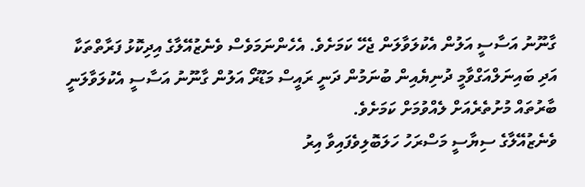ގާނޫނު އަސާސީ އަލުން އެކުލަވާލަން ޖެހޭ ކަމަށެވެ. އެހެންނަމަވެސް ވެނެޒުއޭލާގެ އިދިކޮޅު ފަރާތްތަކާ އަދި ބައިނަލްއަގްވާމީ ދުނިޔެއިން ބުނަމުން ދަނީ ރައީސް މަޑޫރޯ އަލުން ގާނޫނު އަސާސީ އެކުލަވާލަނީ ބާރުތައް މުށުތެރެއަށް ލެއްވުމަށް ކަމަށެވެ.
ވެނެޒުއޭލާގެ ސިޔާސީ މަސްރަހު ހަލަބޮލިވެފައިވާ އިރު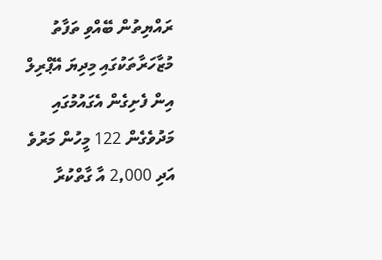ރައްޔިތުން ބޭއްވި ތަފާތު މުޒާހަރާތަކުގައި މިދިޔަ އޭޕްރިލް އިން ފެށިގެން އެގައުމުގައި މަދުވެގެން 122 މީހުން މަރުވެ އަދި 2,000 އާ ގާތްކުރާ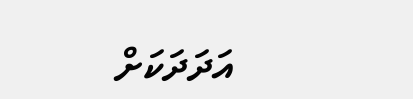އަދަދަކަށް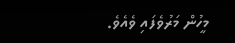މީހުން މަރުވެފައި ވެއެވެ.